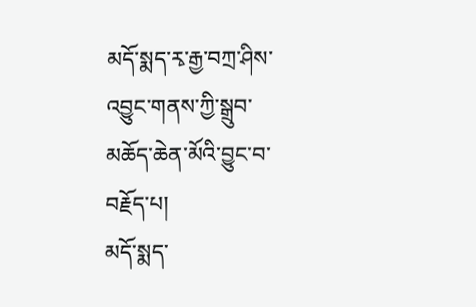མདོ་སྨད་རྭ་རྒྱ་བཀྲ་ཤིས་འབྱུང་གནས་ཀྱི་སྒྲུབ་མཆོད་ཆེན་མོའི་བྱུང་བ་བརྗོད་པ།
མདོ་སྨད་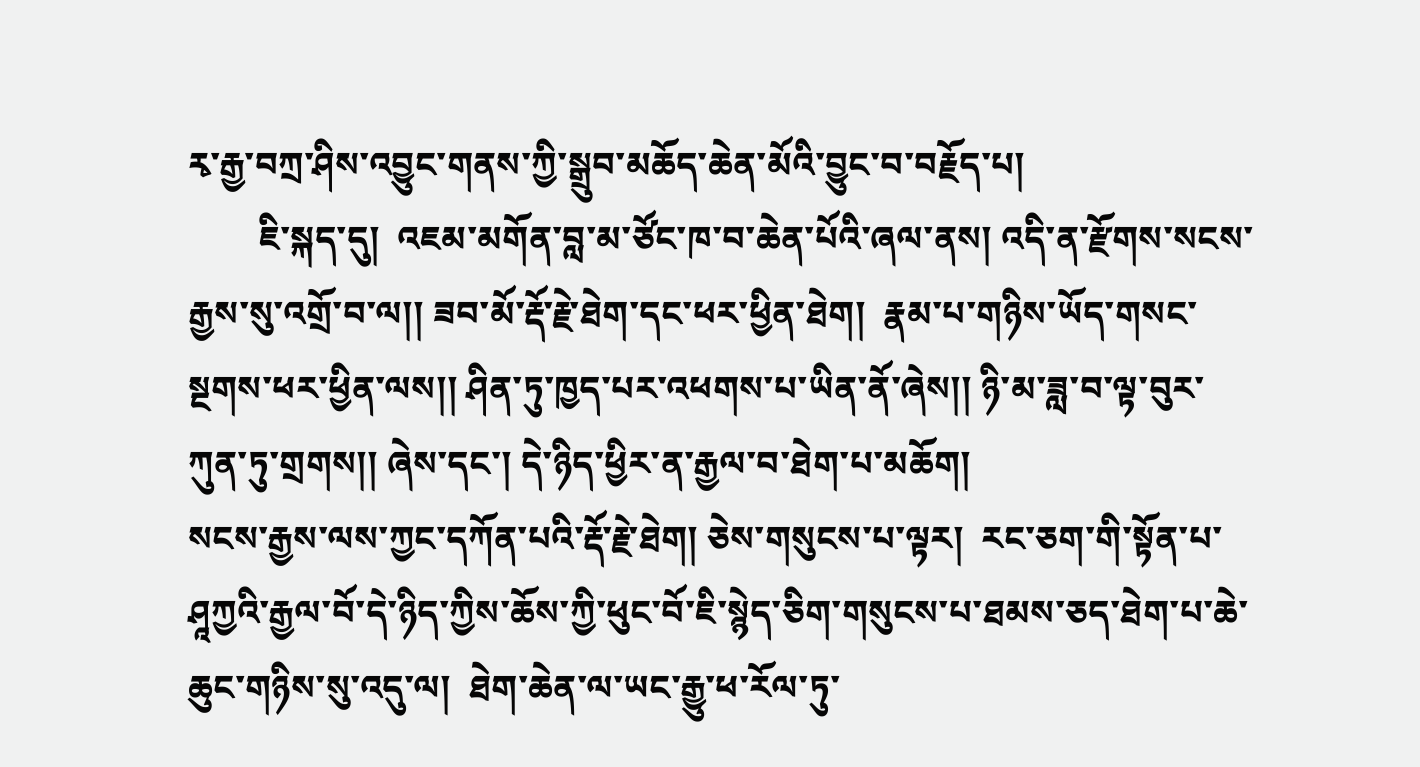རྭ་རྒྱ་བཀྲ་ཤིས་འབྱུང་གནས་ཀྱི་སྒྲུབ་མཆོད་ཆེན་མོའི་བྱུང་བ་བརྗོད་པ།
        ཇི་སྐད་དུ།  འཇམ་མགོན་བླ་མ་ཙོང་ཁ་བ་ཆེན་པོའི་ཞལ་ནས། འདི་ན་རྫོགས་སངས་རྒྱས་སུ་འགྲོ་བ་ལ།། ཟབ་མོ་རྡོ་རྗེ་ཐེག་དང་ཕར་ཕྱིན་ཐེག།  རྣམ་པ་གཉིས་ཡོད་གསང་སྔགས་ཕར་ཕྱིན་ལས།། ཤིན་ཏུ་ཁྱད་པར་འཕགས་པ་ཡིན་ནོ་ཞེས།། ཉི་མ་ཟླ་བ་ལྟ་བུར་ཀུན་ཏུ་གྲགས།། ཞེས་དང་། དེ་ཉིད་ཕྱིར་ན་རྒྱལ་བ་ཐེག་པ་མཆོག།
སངས་རྒྱས་ལས་ཀྱང་དཀོན་པའི་རྡོ་རྗེ་ཐེག། ཅེས་གསུངས་པ་ལྟར།  རང་ཅག་གི་སྟོན་པ་ཤཱཀྱའི་རྒྱལ་བོ་དེ་ཉིད་ཀྱིས་ཆོས་ཀྱི་ཕུང་བོ་ཇི་སྙེད་ཅིག་གསུངས་པ་ཐམས་ཅད་ཐེག་པ་ཆེ་ཆུང་གཉིས་སུ་འདུ་ལ།  ཐེག་ཆེན་ལ་ཡང་རྒྱུ་ཕ་རོལ་ཏུ་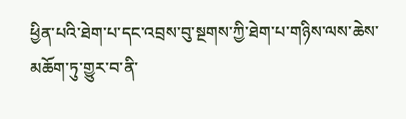ཕྱིན་པའི་ཐེག་པ་དང་འབྲས་བུ་སྔགས་ཀྱི་ཐེག་པ་གཉིས་ལས་ཆེས་མཆོག་ཏུ་གྱུར་བ་ནི་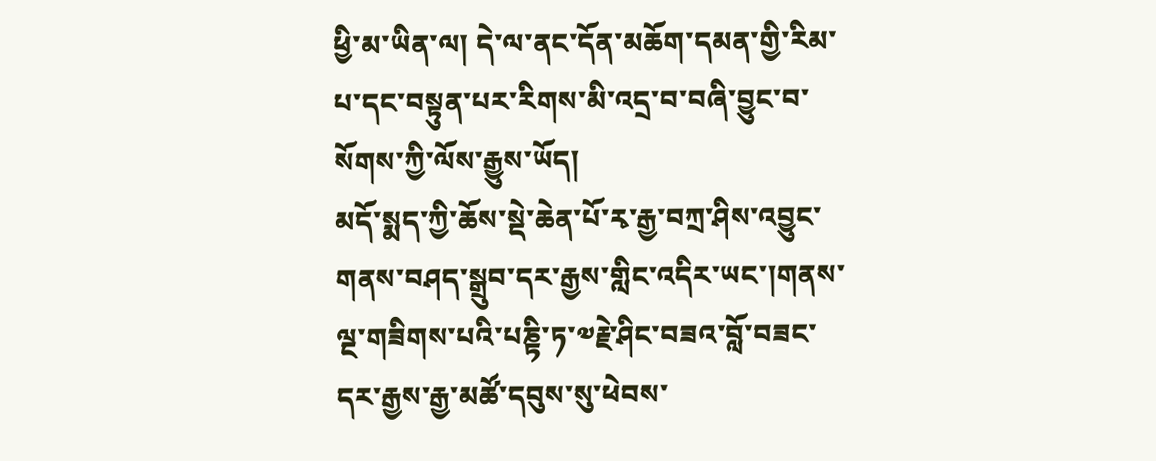ཕྱི་མ་ཡིན་ལ། དེ་ལ་ནང་དོན་མཆོག་དམན་གྱི་རིམ་པ་དང་བསྟུན་པར་རིགས་མི་འདྲ་བ་བཞི་བྱུང་བ་སོགས་ཀྱི་ལོས་རྒྱུས་ཡོད།
མདོ་སྨད་ཀྱི་ཆོས་སྡེ་ཆེན་པོ་རྭ་རྒྱ་བཀྲ་ཤིས་འབྱུང་གནས་བཤད་སྒྲུབ་དར་རྒྱས་གླིང་འདིར་ཡང་།གནས་ལྔ་གཟིགས་པའི་པཎྟི་ཏ་༧རྗེ་ཤིང་བཟའ་བློ་བཟང་དར་རྒྱས་རྒྱ་མཚོ་དབུས་སུ་ཕེབས་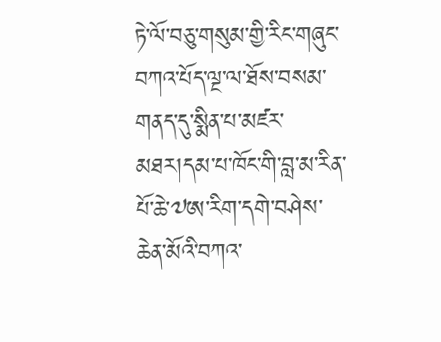ཏེ་ལོ་བཅུ་གསུམ་གྱི་རིང་གཞུང་བཀའ་པོད་ལྔ་ལ་ཐོས་བསམ་གནད་དུ་སྨིན་པ་མཛར་མཐར།དམ་པ་ཁོང་གི་བླ་མ་རིན་པོ་ཆེ་༧ཨ་རིག་དགེ་བཤེས་ཆེན་མོའི་བཀའ་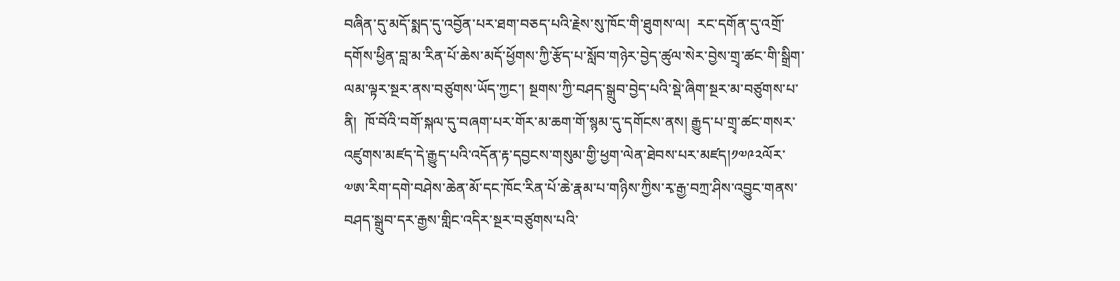བཞིན་དུ་མདོ་སྨད་དུ་འབྱོན་པར་ཐག་བཅད་པའི་རྗེས་སུ་ཁོང་གི་ཐུགས་ལ།  རང་དགོན་དུ་འགྲོ་དགོས་ཕྱིན་བླ་མ་རིན་པོ་ཆེས་མདོ་ཕྱོགས་ཀྱི་རྩོད་པ་སློབ་གཉེར་བྱེད་ཚུལ་སེར་བྱེས་གྲྭ་ཚང་གི་སྒྲིག་ལམ་ལྟར་སྔར་ནས་བཙུགས་ཡོད་ཀྱང་། སྔགས་ཀྱི་བཤད་སྒྲུབ་བྱེད་པའི་སྡེ་ཞིག་སྔར་མ་བཙུགས་པ་ནི།  ཁོ་བོའི་བགོ་སྐལ་དུ་བཞག་པར་གོར་མ་ཆག་གོ་སྙམ་དུ་དགོངས་ནས། རྒྱུད་པ་གྲྭ་ཚང་གསར་འཛུགས་མཛད་དེ་རྒྱུད་པའི་འདོན་རྟ་དབྱངས་གསུམ་གྱི་ཕྱག་ལེན་ཐེབས་པར་མཛད།༡༧༩༢ལོར་༧ཨ་རིག་དགེ་བཤེས་ཆེན་མོ་དང་ཁོང་རིན་པོ་ཆེ་རྣམ་པ་གཉིས་ཀྱིས་རྭ་རྒྱ་བཀྲ་ཤིས་འབྱུང་གནས་བཤད་སྒྲུབ་དར་རྒྱས་གླིང་འདིར་སྔར་བཙུགས་པའི་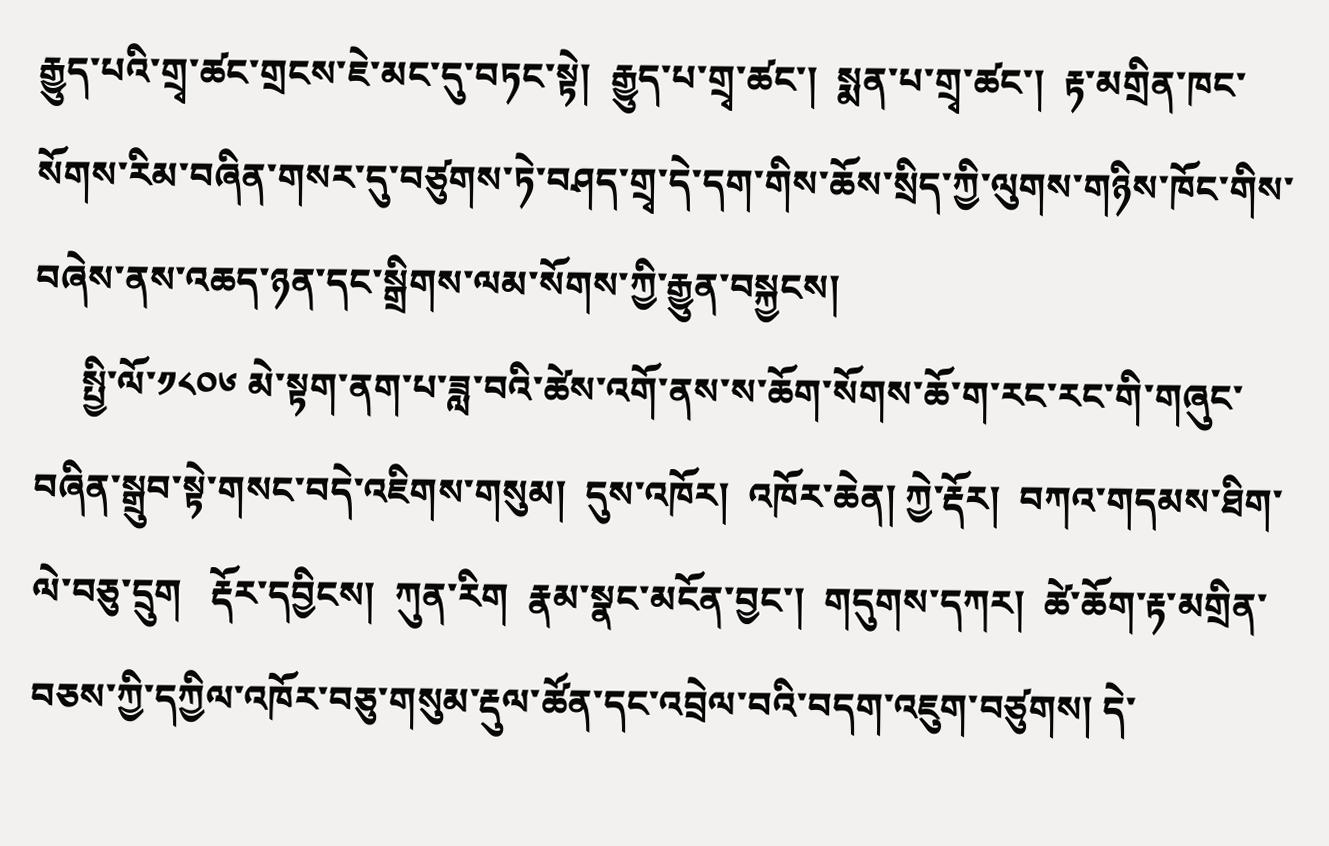རྒྱུད་པའི་གྲྭ་ཚང་གྲངས་ཇེ་མང་དུ་བཏང་སྟེ།  རྒྱུད་པ་གྲྭ་ཚང་།  སྨན་པ་གྲྭ་ཚང་།  རྟ་མགྲིན་ཁང་སོགས་རིམ་བཞིན་གསར་དུ་བཙུགས་ཏེ་བཤད་གྲྭ་དེ་དག་གིས་ཆོས་སྲིད་ཀྱི་ལུགས་གཉིས་ཁོང་གིས་བཞེས་ནས་འཆད་ཉན་དང་སྒྲིགས་ལམ་སོགས་ཀྱི་རྒྱུན་བསྐྱངས།
     སྤྱི་ལོ་༡༨༠༦ མེ་སྟག་ནག་པ་ཟླ་བའི་ཚེས་འགོ་ནས་ས་ཆོག་སོགས་ཆོ་ག་རང་རང་གི་གཞུང་བཞིན་སྒྲུབ་སྟེ་གསང་བདེ་འཇིགས་གསུམ།  དུས་འཁོར།  འཁོར་ཆེན། ཀྱེ་རྡོར།  བཀའ་གདམས་ཐིག་ལེ་བཅུ་དྲུག   རྡོར་དབྱིངས།  ཀུན་རིག  རྣམ་སྣང་མངོན་བྱང་།  གདུགས་དཀར།  ཚེ་ཆོག་རྟ་མགྲིན་བཅས་ཀྱི་དཀྱིལ་འཁོར་བཅུ་གསུམ་རྡུལ་ཚོན་དང་འབྲེལ་བའི་བདག་འཇུག་བཙུགས། དེ་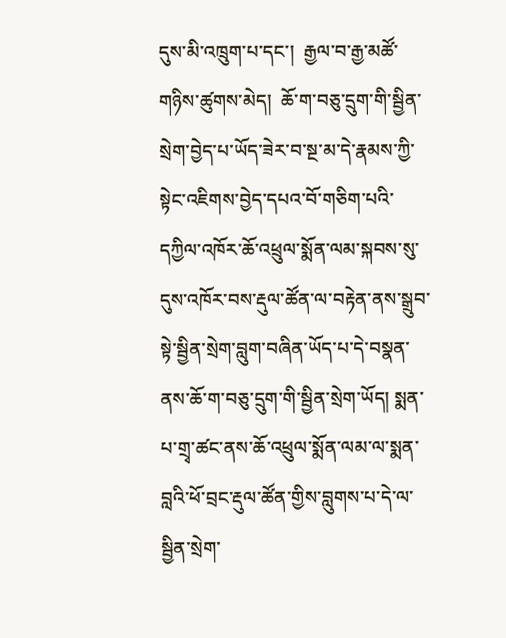དུས་མི་འཁྲུག་པ་དང་།  རྒྱལ་བ་རྒྱ་མཚོ་གཉིས་ཚུགས་མེད།  ཆོ་ག་བཅུ་དྲུག་གི་སྦྱིན་སྲེག་བྱེད་པ་ཡོད་ཟེར་བ་སྔ་མ་དེ་རྣམས་ཀྱི་སྟེང་འཇིགས་བྱེད་དཔའ་བོ་གཅིག་པའི་དཀྱིལ་འཁོར་ཆོ་འཕྲུལ་སྨོན་ལམ་སྐབས་སུ་དུས་འཁོར་བས་རྡུལ་ཚོན་ལ་བརྟེན་ནས་སྒྲུབ་སྟེ་སྦྱིན་སྲེག་བླུག་བཞིན་ཡོད་པ་དེ་བསྣན་ནས་ཆོ་ག་བཅུ་དྲུག་གི་སྦྱིན་སྲེག་ཡོད། སྨན་པ་གྲྭ་ཚང་ནས་ཆོ་འཕྲུལ་སྨོན་ལམ་ལ་སྨན་བླའི་ཕོ་བྲང་རྡུལ་ཚོན་གྱིས་བླུགས་པ་དེ་ལ་སྦྱིན་སྲེག་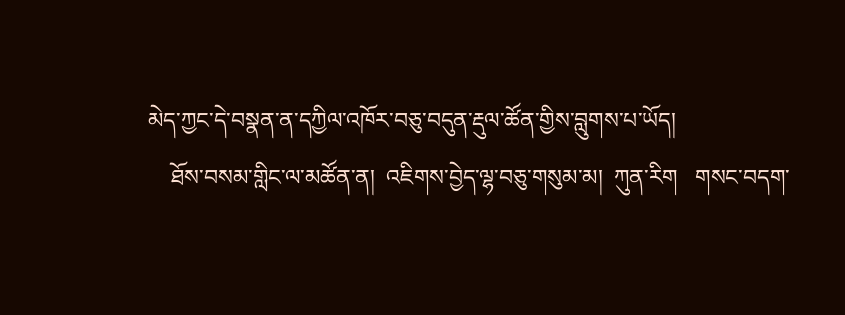མེད་ཀྱང་དེ་བསྣན་ན་དཀྱིལ་འཁོར་བཅུ་བདུན་རྡུལ་ཚོན་གྱིས་བླུགས་པ་ཡོད།
    ཐོས་བསམ་གླིང་ལ་མཚོན་ན།  འཇིགས་བྱེད་ལྷ་བཅུ་གསུམ་མ།  ཀུན་རིག   གསང་བདག་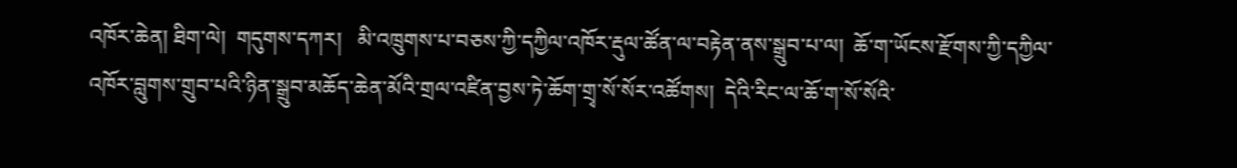འཁོར་ཆེན། ཐིག་ལེ།  གདུགས་དཀར།   མི་འཁྲུགས་པ་བཅས་ཀྱི་དཀྱིལ་འཁོར་རྡུལ་ཚོན་ལ་བརྟེན་ནས་སྒྲུབ་པ་ལ།  ཆོ་ག་ཡོངས་རྫོགས་ཀྱི་དཀྱིལ་འཁོར་བླུགས་གྲུབ་པའི་ཉིན་སྒྲུབ་མཆོད་ཆེན་མོའི་གྲལ་འཛིན་བྱས་ཏེ་ཆོག་གྲྭ་སོ་སོར་འཚོགས།  དེའི་རིང་ལ་ཆོ་ག་སོ་སོའི་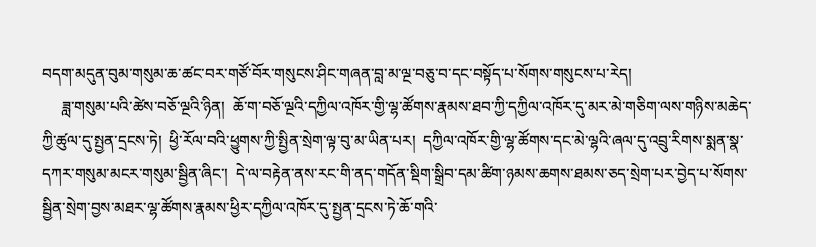བདག་མདུན་བུམ་གསུམ་ཆ་ཚང་བར་གཙོ་བོར་གསུངས་ཤིང་གཞན་བླ་མ་ལྔ་བཅུ་བ་དང་བསྟོད་པ་སོགས་གསུངས་པ་རེད།
     ཟླ་གསུམ་པའི་ཚེས་བཅོ་ལྔའི་ཉིན།  ཆོ་ག་བཅོ་ལྔའི་དཀྱིལ་འཁོར་གྱི་ལྷ་ཚོགས་རྣམས་ཐབ་ཀྱི་དཀྱིལ་འཁོར་དུ་མར་མེ་གཅིག་ལས་གཉིས་མཆེད་ཀྱི་ཚུལ་དུ་སྤྱན་དྲངས་ཏེ།  ཕྱི་རོལ་བའི་ཕྱུགས་ཀྱི་སྤྱིན་སྲེག་ལྟ་བུ་མ་ཡིན་པར།  དཀྱིལ་འཁོར་གྱི་ལྷ་ཚོགས་དང་མེ་ལྷའི་ཞལ་དུ་འབྲུ་རིགས་སྨན་སྣ་དཀར་གསུམ་མངར་གསུམ་སྦྱིན་ཞིང་།  དེ་ལ་བརྟེན་ནས་རང་གི་ནད་གདོན་སྡིག་སྒྲིབ་དམ་ཚིག་ཉམས་ཆགས་ཐམས་ཅད་སྲེག་པར་བྱེད་པ་སོགས་སྦྱིན་སྲེག་བྱས་མཐར་ལྷ་ཚོགས་རྣམས་ཕྱིར་དཀྱིལ་འཁོར་དུ་སྤྱན་དྲངས་ཏེ་ཆོ་གའི་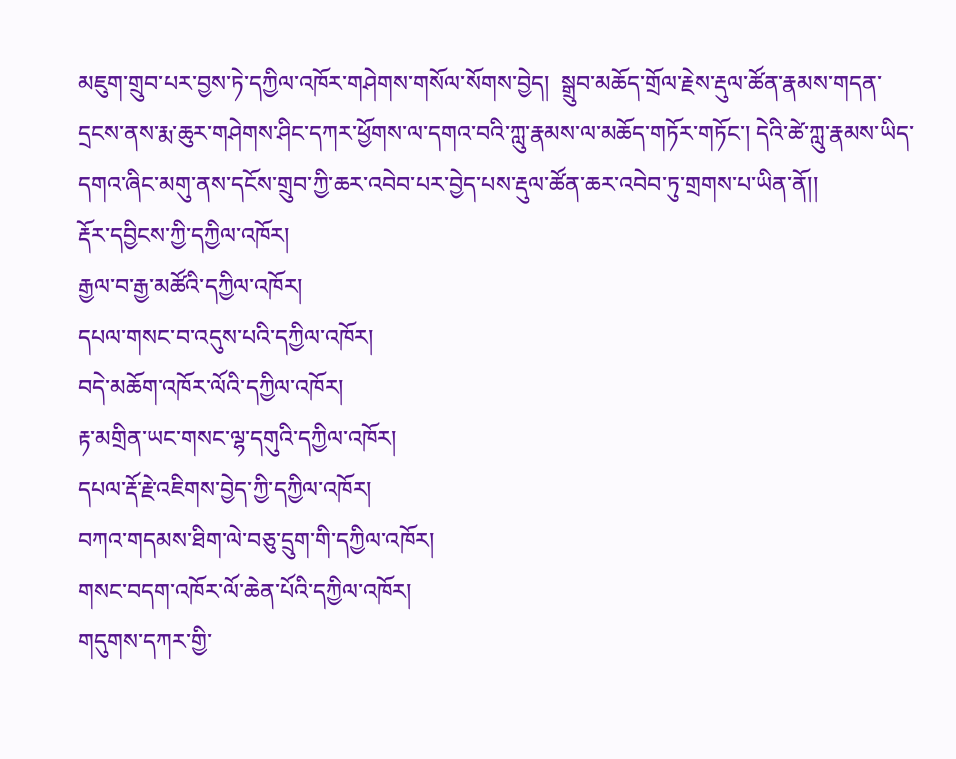མཇུག་གྲུབ་པར་བྱས་ཏེ་དཀྱིལ་འཁོར་གཤེགས་གསོལ་སོགས་བྱེད།  སྒྲུབ་མཆོད་གྲོལ་རྗེས་རྡུལ་ཚོན་རྣམས་གདན་དྲངས་ནས་རྨ་ཆུར་གཤེགས་ཤིང་དཀར་ཕྱོགས་ལ་དགའ་བའི་ཀླུ་རྣམས་ལ་མཆོད་གཏོར་གཏོང་། དེའི་ཚེ་ཀླུ་རྣམས་ཡིད་དགའ་ཞིང་མགུ་ནས་དངོས་གྲུབ་ཀྱི་ཆར་འབེབ་པར་བྱེད་པས་རྡུལ་ཚོན་ཆར་འབེབ་ཏུ་གྲགས་པ་ཡིན་ནོ།།
རྡོར་དབྱིངས་ཀྱི་དཀྱིལ་འཁོར།
རྒྱལ་བ་རྒྱ་མཚོའི་དཀྱིལ་འཁོར།
དཔལ་གསང་བ་འདུས་པའི་དཀྱིལ་འཁོར།
བདེ་མཆོག་འཁོར་ལོའི་དཀྱིལ་འཁོར།
རྟ་མགྲིན་ཡང་གསང་ལྷ་དགུའི་དཀྱིལ་འཁོར།
དཔལ་རྡོ་རྗེ་འཇིགས་བྱེད་ཀྱི་དཀྱིལ་འཁོར།
བཀའ་གདམས་ཐིག་ལེ་བཅུ་དྲུག་གི་དཀྱིལ་འཁོར།
གསང་བདག་འཁོར་ལོ་ཆེན་པོའི་དཀྱིལ་འཁོར།
གདུགས་དཀར་གྱི་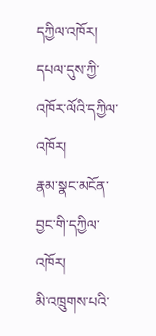དཀྱིལ་འཁོར།
དཔལ་དུས་ཀྱི་འཁོར་ལོའི་དཀྱིལ་འཁོར།
རྣམ་སྣང་མངོན་བྱང་གི་དཀྱིལ་འཁོར།
མི་འཁྲུགས་པའི་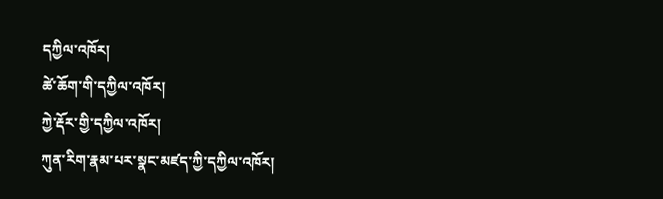དཀྱིལ་འཁོར།
ཚེ་ཆོག་གི་དཀྱིལ་འཁོར།
ཀྱེ་རྡོར་གྱི་དཀྱིལ་འཁོར།
ཀུན་རིག་རྣམ་པར་སྣང་མཛད་ཀྱི་དཀྱིལ་འཁོར།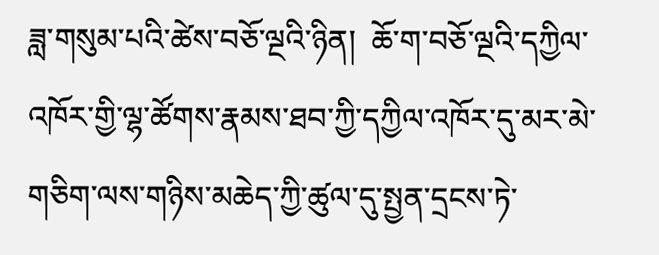ཟླ་གསུམ་པའི་ཚེས་བཅོ་ལྔའི་ཉིན།  ཆོ་ག་བཅོ་ལྔའི་དཀྱིལ་འཁོར་གྱི་ལྷ་ཚོགས་རྣམས་ཐབ་ཀྱི་དཀྱིལ་འཁོར་དུ་མར་མེ་གཅིག་ལས་གཉིས་མཆེད་ཀྱི་ཚུལ་དུ་སྤྱན་དྲངས་ཏེ་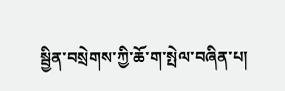སྦྱིན་བསྲེགས་ཀྱི་ཆོ་ག་སྤེལ་བཞིན་པ།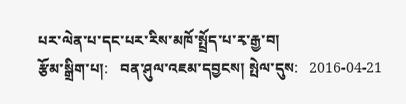པར་ལེན་པ་དང་པར་རིས་མཁོ་སྤྲོད་པ་རྭ་རྒྱ་བ།
རྩོམ་སྒྲིག་པ།:   བན་ཤུལ་འཇམ་དབྱངས། སྤེལ་དུས:   2016-04-21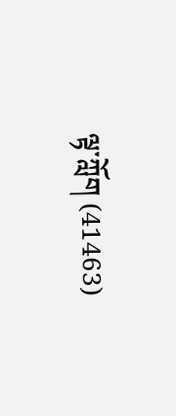ལྟ་ཀློག (41463)